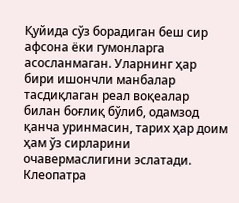Қуйида сўз борадиган беш сир афсона ёки гумонларга асосланмаган. Уларнинг ҳар бири ишончли манбалар тасдиқлаган реал воқеалар билан боғлиқ бўлиб, одамзод қанча уринмасин, тарих ҳар доим ҳам ўз сирларини очавермаслигини эслатади.
Клеопатра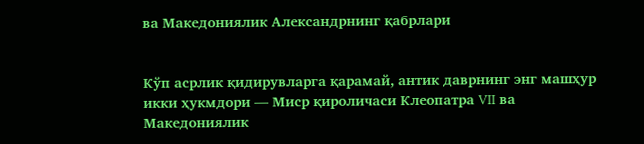ва Македониялик Александрнинг қабрлари


Кўп асрлик қидирувларга қарамай, антик даврнинг энг машҳур икки ҳукмдори — Миср қироличаси Клеопатра VII ва Македониялик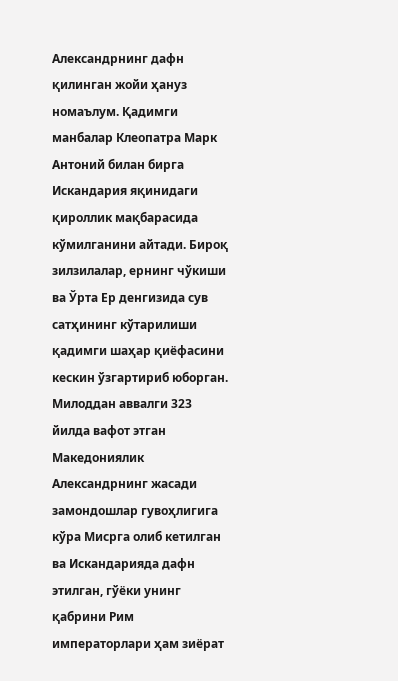Александрнинг дафн қилинган жойи ҳануз номаълум. Қадимги манбалар Клеопатра Марк Антоний билан бирга Искандария яқинидаги қироллик мақбарасида кўмилганини айтади. Бироқ зилзилалар, ернинг чўкиши ва Ўрта Ер денгизида сув сатҳининг кўтарилиши қадимги шаҳар қиёфасини кескин ўзгартириб юборган.
Милоддан аввалги 323 йилда вафот этган Македониялик Александрнинг жасади замондошлар гувоҳлигига кўра Мисрга олиб кетилган ва Искандарияда дафн этилган, гўёки унинг қабрини Рим императорлари ҳам зиёрат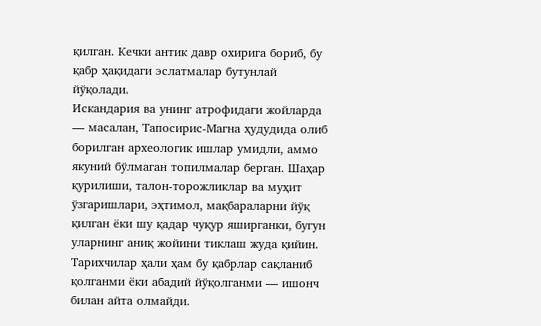қилган. Кечки антик давр охирига бориб, бу қабр ҳақидаги эслатмалар бутунлай йўқолади.
Искандария ва унинг атрофидаги жойларда — масалан, Тапосирис-Магна ҳудудида олиб борилган археологик ишлар умидли, аммо якуний бўлмаган топилмалар берган. Шаҳар қурилиши, талон-торожликлар ва муҳит ўзгаришлари, эҳтимол, мақбараларни йўқ қилган ёки шу қадар чуқур яширганки, бугун уларнинг аниқ жойини тиклаш жуда қийин. Тарихчилар ҳали ҳам бу қабрлар сақланиб қолганми ёки абадий йўқолганми — ишонч билан айта олмайди.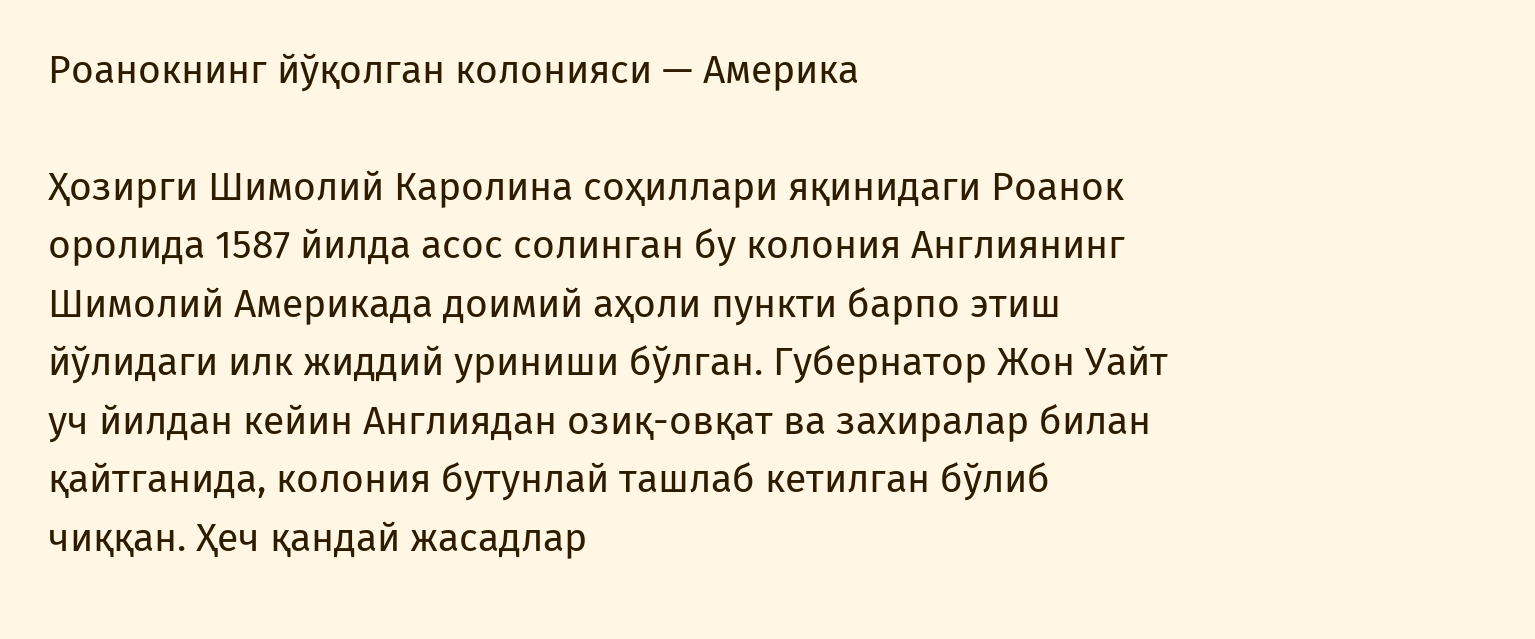Роанокнинг йўқолган колонияси — Америка

Ҳозирги Шимолий Каролина соҳиллари яқинидаги Роанок оролида 1587 йилда асос солинган бу колония Англиянинг Шимолий Америкада доимий аҳоли пункти барпо этиш йўлидаги илк жиддий уриниши бўлган. Губернатор Жон Уайт уч йилдан кейин Англиядан озиқ-овқат ва захиралар билан қайтганида, колония бутунлай ташлаб кетилган бўлиб чиққан. Ҳеч қандай жасадлар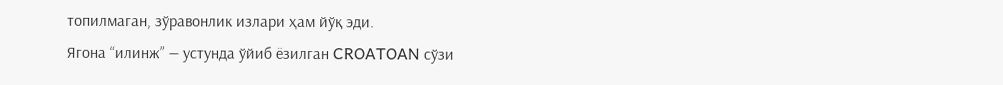топилмаган, зўравонлик излари ҳам йўқ эди.
Ягона “илинж” — устунда ўйиб ёзилган CROATOAN сўзи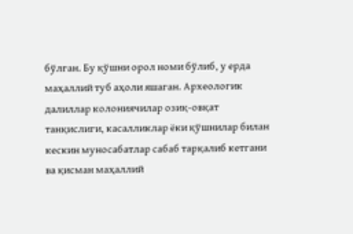бўлган. Бу қўшни орол номи бўлиб, у ерда маҳаллий туб аҳоли яшаган. Археологик далиллар колониячилар озиқ-овқат танқислиги, касалликлар ёки қўшнилар билан кескин муносабатлар сабаб тарқалиб кетгани ва қисман маҳаллий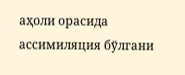аҳоли орасида ассимиляция бўлгани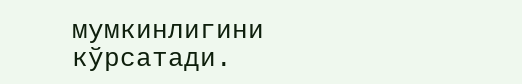мумкинлигини кўрсатади.